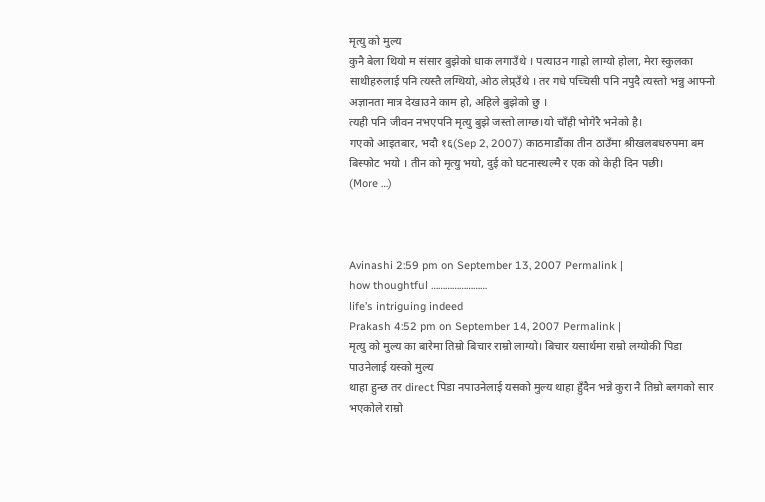मृत्यु को मुल्य
कुनै बेला थियो म संसार बुझेको धाक लगाउँथे । पत्याउन गाह्रो लाग्यो होला, मेरा स्कुलका साथीहरुलाई पनि त्यस्तै लग्थियो, ओठ लेप्र्उँथे । तर गधे पच्चिसी पनि नपुदै त्यस्तो भन्नु आफ्नो अज्ञानता मात्र देखाउने काम हो, अहिले बुझेको छु ।
त्यही पनि जीवन नभएपनि मृत्यु बुझे जस्तो लाग्छ।यो चाँही भोगेरै भनेको है।
गएको आइतबार, भदौ १६(Sep 2, 2007) काठमाडौंका तीन ठाउँमा श्रीखलबधरुपमा बम बिस्फोट भयो । तीन को मृत्यु भयो, दुई को घटनास्थल्मै र एक को केही दिन पछी।
(More …)



Avinashi 2:59 pm on September 13, 2007 Permalink |
how thoughtful ……………………
life’s intriguing indeed
Prakash 4:52 pm on September 14, 2007 Permalink |
मृत्यु को मुल्य का बारेमा तिम्रो बिचार राम्रो लाग्यो। बिचार यसार्थमा राम्रो लग्योकी पिडा पाउनेलाई यस्को मुल्य
थाहा हुन्छ तर direct पिडा नपाउनेलाई यसको मुल्य थाहा हुँदैन भन्ने कुरा नै तिम्रो ब्लगको सार भएकोले राम्रो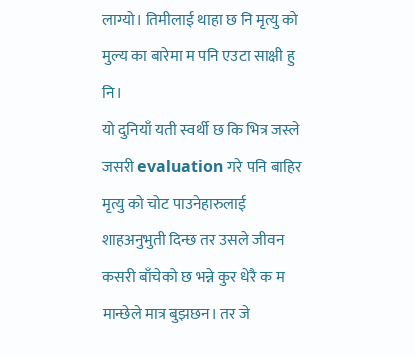लाग्यो। तिमीलाई थाहा छ नि मृत्यु को मुल्य का बारेमा म पनि एउटा साक्षी हु नि।
यो दुनियाँ यती स्वर्थी छ कि भित्र जस्ले जसरी evaluation गरे पनि बाहिर मृत्यु को चोट पाउनेहारुलाई शाहअनुभुती दिन्छ तर उसले जीवन कसरी बाँचेको छ भन्ने कुर धेरै क म मान्छेले मात्र बुझछन। तर जे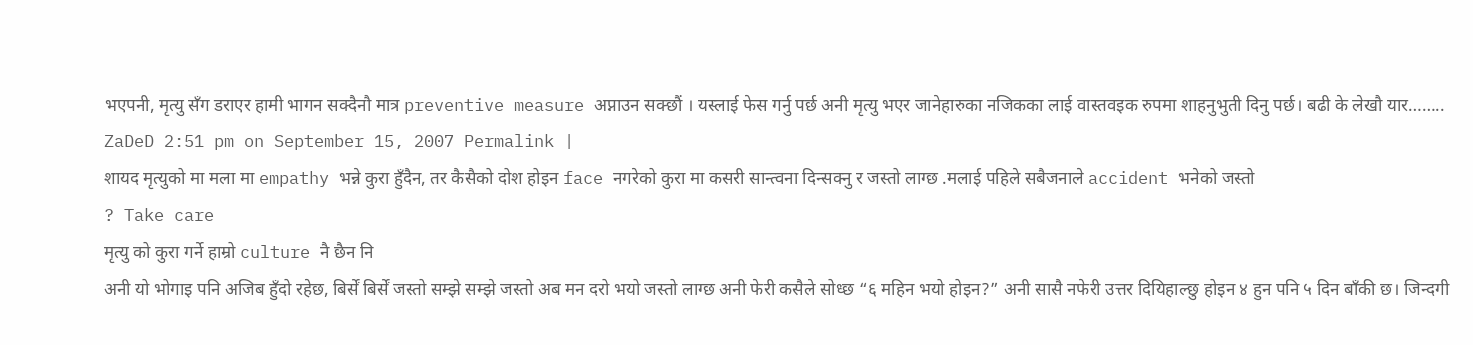भएपनी, मृत्यु सँग डराएर हामी भागन सक्दैनौ मात्र preventive measure अप्नाउन सक्छौं । यस्लाई फेस गर्नु पर्छ अनी मृत्यु भएर जानेहारुका नजिकका लाई वास्तवइक रुपमा शाहनुभुती दिनु पर्छ। बढी के लेखौ यार……..
ZaDeD 2:51 pm on September 15, 2007 Permalink |
शायद मृत्युको मा मला मा empathy भन्ने कुरा हुँदैन, तर कैसैको दोश होइन face नगरेको कुरा मा कसरी सान्त्वना दिन्सक्नु र जस्तो लाग्छ .मलाई पहिले सबैजनाले accident भनेको जस्तो
? Take care
मृत्यु को कुरा गर्ने हाम्रो culture नै छैन नि
अनी यो भोगाइ पनि अजिब हुँदो रहेछ, बिर्सें बिर्सें जस्तो सम्झे सम्झे जस्तो अब मन दरो भयो जस्तो लाग्छ अनी फेरी कसैले सोध्छ “६ महिन भयो होइन?” अनी सासै नफेरी उत्तर दियिहाल्छु होइन ४ हुन पनि ५ दिन बाँकी छ। जिन्दगी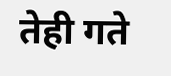तेही गते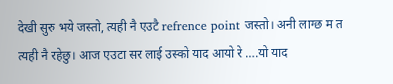देखी सुरु भये जस्तो, त्यही नै एउटै refrence point जस्तो। अनी लाग्छ म त त्यही नै रहेछु। आज एउटा सर लाई उस्को याद आयो रे ….यो याद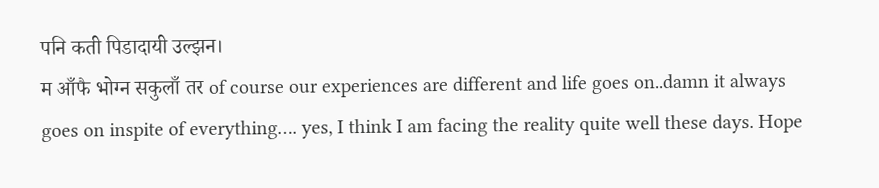पनि कती पिडादायी उल्झन।
म आँफै भोग्न सकुलाँ तर of course our experiences are different and life goes on..damn it always goes on inspite of everything…. yes, I think I am facing the reality quite well these days. Hope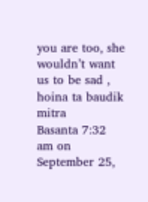you are too, she wouldn’t want us to be sad , hoina ta baudik mitra
Basanta 7:32 am on September 25,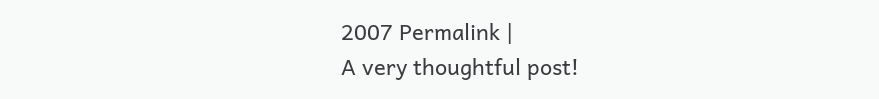2007 Permalink |
A very thoughtful post!